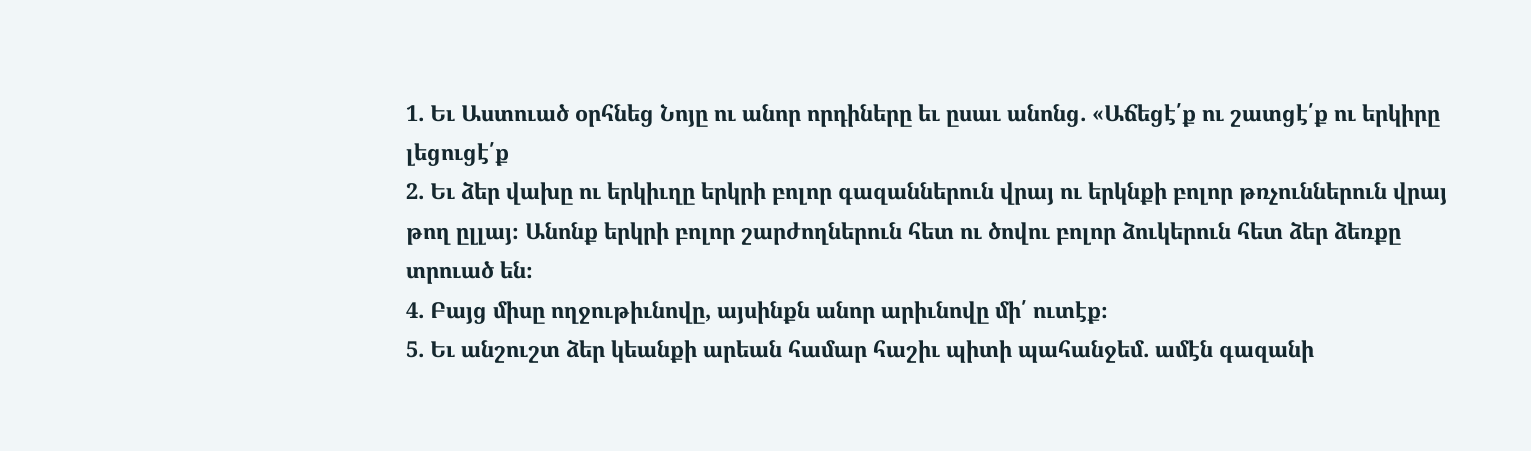1. Եւ Աստուած օրհնեց Նոյը ու անոր որդիները եւ ըսաւ անոնց. «Աճեցէ՛ք ու շատցէ՛ք ու երկիրը լեցուցէ՛ք
2. Եւ ձեր վախը ու երկիւղը երկրի բոլոր գազաններուն վրայ ու երկնքի բոլոր թռչուններուն վրայ թող ըլլայ։ Անոնք երկրի բոլոր շարժողներուն հետ ու ծովու բոլոր ձուկերուն հետ ձեր ձեռքը տրուած են։
4. Բայց միսը ողջութիւնովը, այսինքն անոր արիւնովը մի՛ ուտէք։
5. Եւ անշուշտ ձեր կեանքի արեան համար հաշիւ պիտի պահանջեմ. ամէն գազանի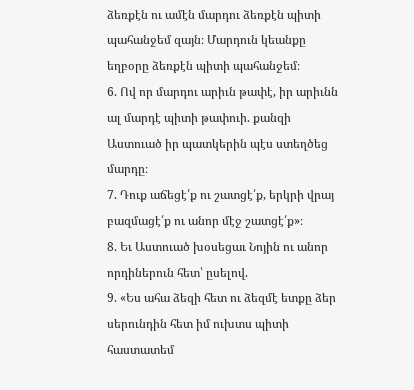ձեռքէն ու ամէն մարդու ձեռքէն պիտի պահանջեմ զայն։ Մարդուն կեանքը եղբօրը ձեռքէն պիտի պահանջեմ։
6. Ով որ մարդու արիւն թափէ, իր արիւնն ալ մարդէ պիտի թափուի. քանզի Աստուած իր պատկերին պէս ստեղծեց մարդը։
7. Դուք աճեցէ՛ք ու շատցէ՛ք, երկրի վրայ բազմացէ՛ք ու անոր մէջ շատցէ՛ք»։
8. Եւ Աստուած խօսեցաւ Նոյին ու անոր որդիներուն հետ՝ ըսելով.
9. «Ես ահա ձեզի հետ ու ձեզմէ ետքը ձեր սերունդին հետ իմ ուխտս պիտի հաստատեմ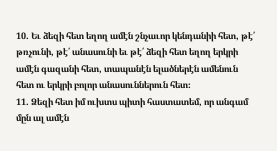10. Եւ ձեզի հետ եղող ամէն շնչաւոր կենդանիի հետ, թէ՛ թռչունի, թէ՛ անասունի եւ թէ՛ ձեզի հետ եղող երկրի ամէն գազանի հետ, տապանէն ելածներէն ամենուն հետ ու երկրի բոլոր անասուններուն հետ։
11. Ձեզի հետ իմ ուխտս պիտի հաստատեմ, որ անգամ մըն ալ ամէն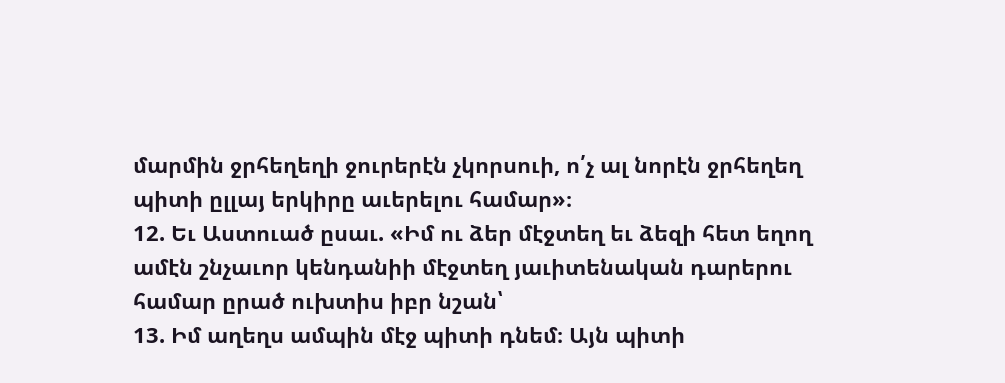մարմին ջրհեղեղի ջուրերէն չկորսուի, ո՛չ ալ նորէն ջրհեղեղ պիտի ըլլայ երկիրը աւերելու համար»։
12. Եւ Աստուած ըսաւ. «Իմ ու ձեր մէջտեղ եւ ձեզի հետ եղող ամէն շնչաւոր կենդանիի մէջտեղ յաւիտենական դարերու համար ըրած ուխտիս իբր նշան՝
13. Իմ աղեղս ամպին մէջ պիտի դնեմ։ Այն պիտի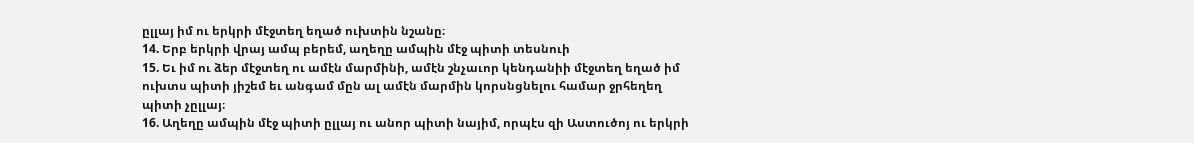ըլլայ իմ ու երկրի մէջտեղ եղած ուխտին նշանը։
14. Երբ երկրի վրայ ամպ բերեմ, աղեղը ամպին մէջ պիտի տեսնուի
15. Եւ իմ ու ձեր մէջտեղ ու ամէն մարմինի, ամէն շնչաւոր կենդանիի մէջտեղ եղած իմ ուխտս պիտի յիշեմ եւ անգամ մըն ալ ամէն մարմին կորսնցնելու համար ջրհեղեղ պիտի չըլլայ։
16. Աղեղը ամպին մէջ պիտի ըլլայ ու անոր պիտի նայիմ, որպէս զի Աստուծոյ ու երկրի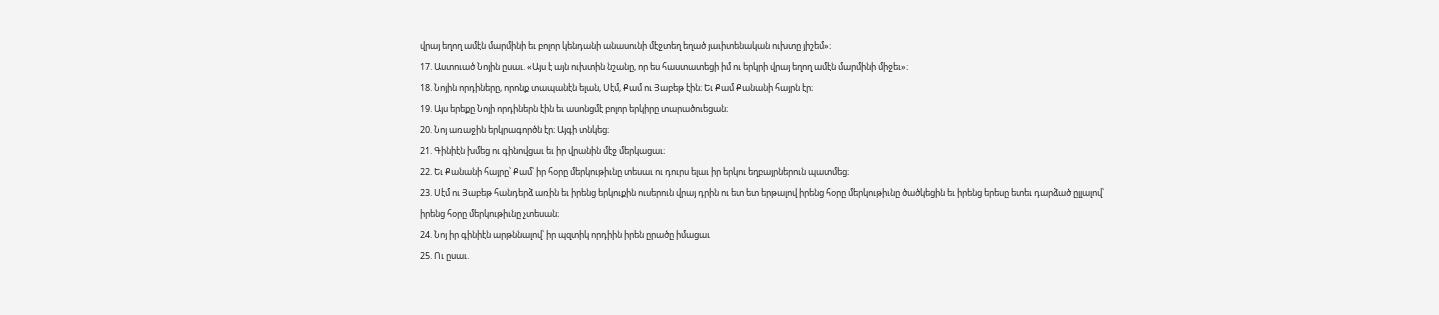վրայ եղող ամէն մարմինի եւ բոլոր կենդանի անասունի մէջտեղ եղած յաւիտենական ուխտը յիշեմ»։
17. Աստուած Նոյին ըսաւ. «Այս է այն ուխտին նշանը, որ ես հաստատեցի իմ ու երկրի վրայ եղող ամէն մարմինի միջեւ»։
18. Նոյին որդիները, որոնք տապանէն ելան, Սէմ, Քամ ու Յաբեթ էին։ Եւ Քամ Քանանի հայրն էր։
19. Այս երեքը Նոյի որդիներն էին եւ ասոնցմէ բոլոր երկիրը տարածուեցան։
20. Նոյ առաջին երկրագործն էր։ Այգի տնկեց։
21. Գինիէն խմեց ու գինովցաւ եւ իր վրանին մէջ մերկացաւ։
22. Եւ Քանանի հայրը՝ Քամ՝ իր հօրը մերկութիւնը տեսաւ ու դուրս ելաւ իր երկու եղբայրներուն պատմեց։
23. Սէմ ու Յաբեթ հանդերձ առին եւ իրենց երկուքին ուսերուն վրայ դրին ու ետ ետ երթալով իրենց հօրը մերկութիւնը ծածկեցին եւ իրենց երեսը ետեւ դարձած ըլլալով՝ իրենց հօրը մերկութիւնը չտեսան։
24. Նոյ իր գինիէն արթննալով՝ իր պզտիկ որդիին իրեն ըրածը իմացաւ
25. Ու ըսաւ.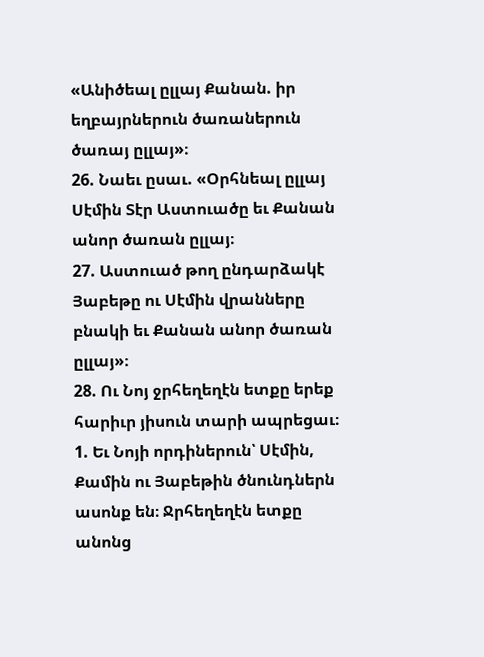«Անիծեալ ըլլայ Քանան. իր եղբայրներուն ծառաներուն ծառայ ըլլայ»։
26. Նաեւ ըսաւ. «Օրհնեալ ըլլայ Սէմին Տէր Աստուածը եւ Քանան անոր ծառան ըլլայ։
27. Աստուած թող ընդարձակէ Յաբեթը ու Սէմին վրանները բնակի եւ Քանան անոր ծառան ըլլայ»։
28. Ու Նոյ ջրհեղեղէն ետքը երեք հարիւր յիսուն տարի ապրեցաւ։
1. Եւ Նոյի որդիներուն՝ Սէմին, Քամին ու Յաբեթին ծնունդներն ասոնք են։ Ջրհեղեղէն ետքը անոնց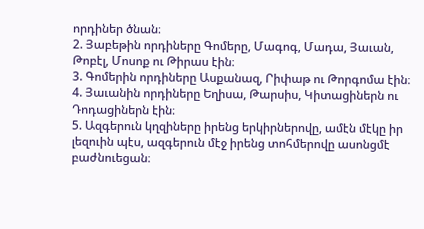որդիներ ծնան։
2. Յաբեթին որդիները Գոմերը, Մագոգ, Մադա, Յաւան, Թոբէլ, Մոսոք ու Թիրաս էին։
3. Գոմերին որդիները Ասքանազ, Րիփաթ ու Թորգոմա էին։
4. Յաւանին որդիները Եղիսա, Թարսիս, Կիտացիներն ու Դոդացիներն էին։
5. Ազգերուն կղզիները իրենց երկիրներովը, ամէն մէկը իր լեզուին պէս, ազգերուն մէջ իրենց տոհմերովը ասոնցմէ բաժնուեցան։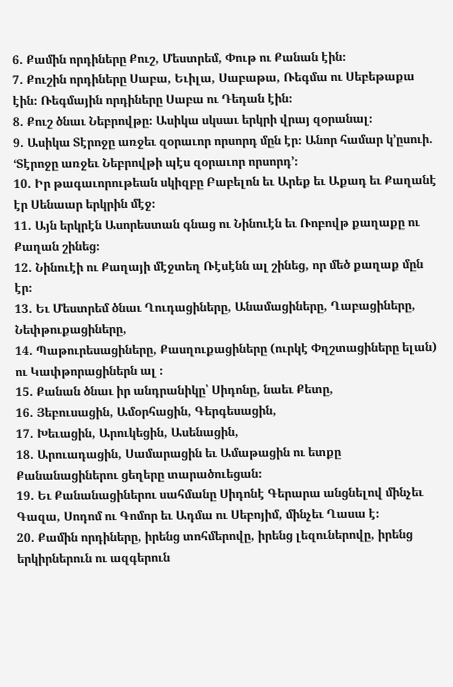6. Քամին որդիները Քուշ, Մեստրեմ, Փութ ու Քանան էին։
7. Քուշին որդիները Սաբա, Եւիլա, Սաբաթա, Ռեգմա ու Սեբեթաքա էին։ Ռեգմային որդիները Սաբա ու Դեդան էին։
8. Քուշ ծնաւ Նեբրովթը։ Ասիկա սկսաւ երկրի վրայ զօրանալ։
9. Ասիկա Տէրոջը առջեւ զօրաւոր որսորդ մըն էր։ Անոր համար կ’ըսուի. ‘Տէրոջը առջեւ Նեբրովթի պէս զօրաւոր որսորդ’։
10. Իր թագաւորութեան սկիզբը Բաբելոն եւ Արեք եւ Աքադ եւ Քաղանէ էր Սենաար երկրին մէջ։
11. Այն երկրէն Ասորեստան գնաց ու Նինուէն եւ Ռոբովթ քաղաքը ու Քաղան շինեց։
12. Նինուէի ու Քաղայի մէջտեղ Ռէսէնն ալ շինեց, որ մեծ քաղաք մըն էր։
13. Եւ Մեստրեմ ծնաւ Ղուդացիները, Անամացիները, Ղաբացիները, Նեփթուքացիները,
14. Պաթուրեսացիները, Քասղուքացիները (ուրկէ Փղշտացիները ելան) ու Կափթորացիներն ալ ։
15. Քանան ծնաւ իր անդրանիկը՝ Սիդոնը, նաեւ Քետը,
16. Յեբուսացին, Ամօրհացին, Գերգեսացին,
17. Խեւացին, Արուկեցին, Ասենացին,
18. Արուադացին, Սամարացին եւ Ամաթացին ու ետքը Քանանացիներու ցեղերը տարածուեցան։
19. Եւ Քանանացիներու սահմանը Սիդոնէ Գերարա անցնելով մինչեւ Գազա, Սոդոմ ու Գոմոր եւ Ադմա ու Սեբոյիմ, մինչեւ Ղասա է։
20. Քամին որդիները, իրենց տոհմերովը, իրենց լեզուներովը, իրենց երկիրներուն ու ազգերուն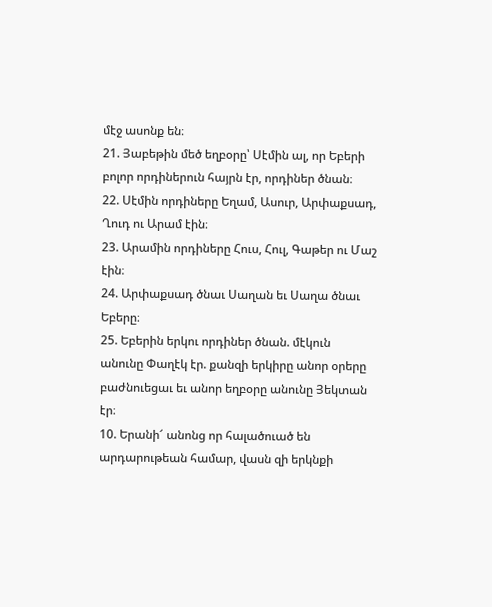մէջ ասոնք են։
21. Յաբեթին մեծ եղբօրը՝ Սէմին ալ, որ Եբերի բոլոր որդիներուն հայրն էր, որդիներ ծնան։
22. Սէմին որդիները Եղամ, Ասուր, Արփաքսադ, Ղուդ ու Արամ էին։
23. Արամին որդիները Հուս, Հուլ, Գաթեր ու Մաշ էին։
24. Արփաքսադ ծնաւ Սաղան եւ Սաղա ծնաւ Եբերը։
25. Եբերին երկու որդիներ ծնան. մէկուն անունը Փաղէկ էր. քանզի երկիրը անոր օրերը բաժնուեցաւ եւ անոր եղբօրը անունը Յեկտան էր։
10. Երանի՜ անոնց որ հալածուած են արդարութեան համար, վասն զի երկնքի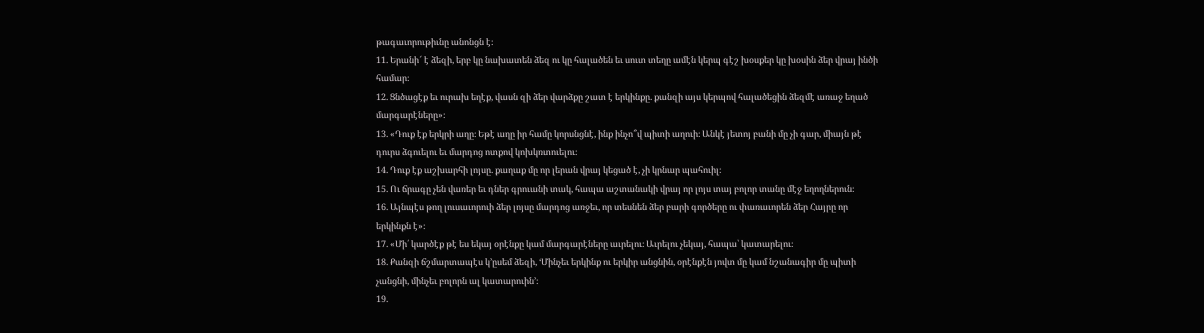թագաւորութիւնը անոնցն է։
11. Երանի՜ է ձեզի, երբ կը նախատեն ձեզ ու կը հալածեն եւ սուտ տեղը ամէն կերպ գէշ խօսքեր կը խօսին ձեր վրայ ինծի համար։
12. Ցնծացէք եւ ուրախ եղէք, վասն զի ձեր վարձքը շատ է երկինքը. քանզի այս կերպով հալածեցին ձեզմէ առաջ եղած մարգարէները»։
13. «Դուք էք երկրի աղը։ Եթէ աղը իր համը կորսնցնէ, ինք ինչո՞վ պիտի աղուի։ Անկէ յետոյ բանի մը չի գար, միայն թէ դուրս ձգուելու եւ մարդոց ոտքով կոխկռտուելու։
14. Դուք էք աշխարհի լոյսը. քաղաք մը որ լերան վրայ կեցած է, չի կրնար պահուիլ։
15. Ու ճրագը չեն վառեր եւ դներ գրուանի տակ, հապա աշտանակի վրայ որ լոյս տայ բոլոր տանը մէջ եղողներուն։
16. Այնպէս թող լուսաւորուի ձեր լոյսը մարդոց առջեւ, որ տեսնեն ձեր բարի գործերը ու փառաւորեն ձեր Հայրը որ երկինքն է»։
17. «Մի՛ կարծէք թէ ես եկայ օրէնքը կամ մարգարէները աւրելու։ Աւրելու չեկայ, հապա՝ կատարելու։
18. Քանզի ճշմարտապէս կ’ըսեմ ձեզի, ‘Մինչեւ երկինք ու երկիր անցնին, օրէնքէն յովտ մը կամ նշանագիր մը պիտի չանցնի, մինչեւ բոլորն ալ կատարուին’։
19.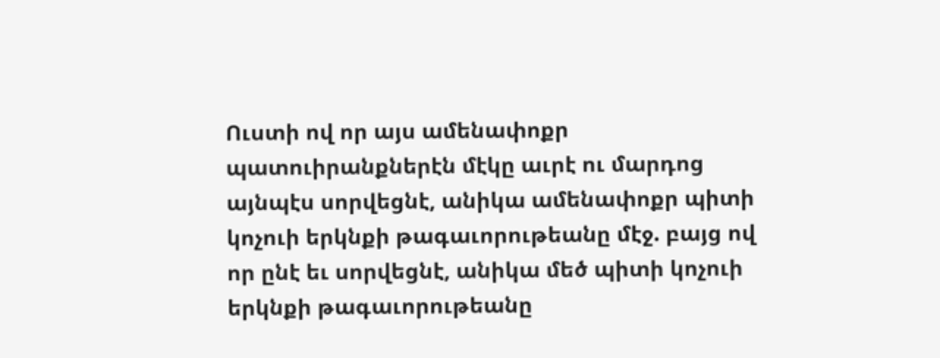Ուստի ով որ այս ամենափոքր պատուիրանքներէն մէկը աւրէ ու մարդոց այնպէս սորվեցնէ, անիկա ամենափոքր պիտի կոչուի երկնքի թագաւորութեանը մէջ. բայց ով որ ընէ եւ սորվեցնէ, անիկա մեծ պիտի կոչուի երկնքի թագաւորութեանը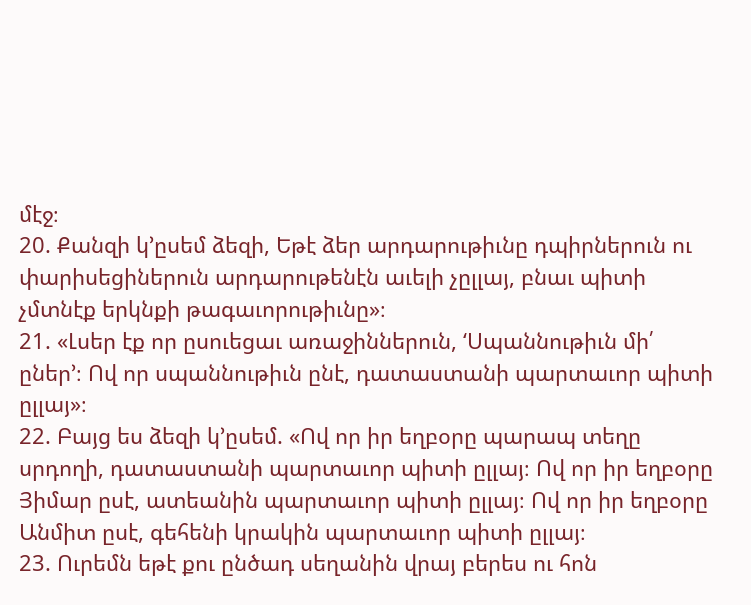մէջ։
20. Քանզի կ’ըսեմ ձեզի, Եթէ ձեր արդարութիւնը դպիրներուն ու փարիսեցիներուն արդարութենէն աւելի չըլլայ, բնաւ պիտի չմտնէք երկնքի թագաւորութիւնը»։
21. «Լսեր էք որ ըսուեցաւ առաջիններուն, ‘Սպաննութիւն մի՛ ըներ’։ Ով որ սպաննութիւն ընէ, դատաստանի պարտաւոր պիտի ըլլայ»։
22. Բայց ես ձեզի կ’ըսեմ. «Ով որ իր եղբօրը պարապ տեղը սրդողի, դատաստանի պարտաւոր պիտի ըլլայ։ Ով որ իր եղբօրը Յիմար ըսէ, ատեանին պարտաւոր պիտի ըլլայ։ Ով որ իր եղբօրը Անմիտ ըսէ, գեհենի կրակին պարտաւոր պիտի ըլլայ։
23. Ուրեմն եթէ քու ընծադ սեղանին վրայ բերես ու հոն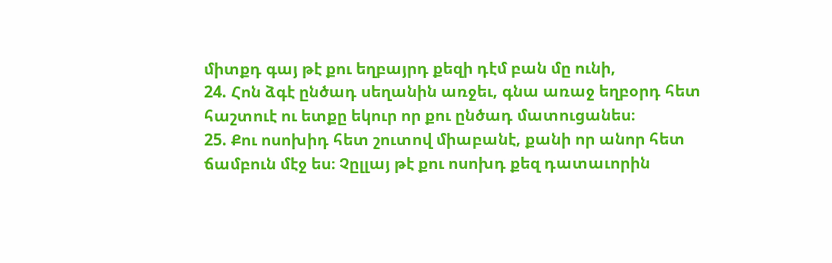միտքդ գայ թէ քու եղբայրդ քեզի դէմ բան մը ունի,
24. Հոն ձգէ ընծադ սեղանին առջեւ, գնա առաջ եղբօրդ հետ հաշտուէ ու ետքը եկուր որ քու ընծադ մատուցանես։
25. Քու ոսոխիդ հետ շուտով միաբանէ, քանի որ անոր հետ ճամբուն մէջ ես։ Չըլլայ թէ քու ոսոխդ քեզ դատաւորին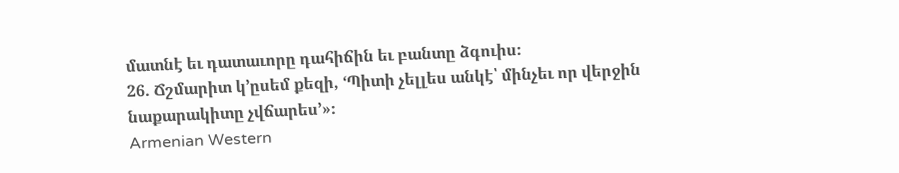մատնէ եւ դատաւորը դահիճին եւ բանտը ձգուիս։
26. Ճշմարիտ կ’ըսեմ քեզի, ‘Պիտի չելլես անկէ՝ մինչեւ որ վերջին նաքարակիտը չվճարես’»։
Armenian Western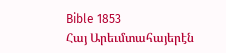Bible 1853
Հայ Արեւմտահայերէն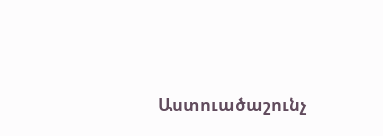Աստուածաշունչ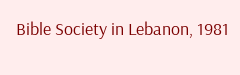Bible Society in Lebanon, 1981